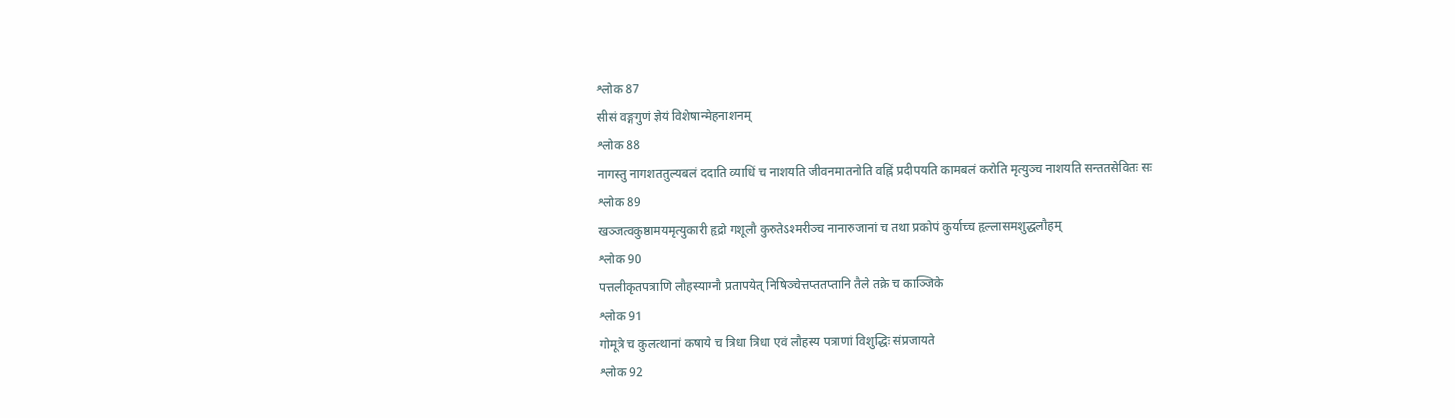श्लोक 87
सीसं वङ्गगुणं ज्ञेयं विशेषान्मेहनाशनम्
श्लोक 88
नागस्तु नागशततुल्यबलं ददाति व्याधिं च नाशयति जीवनमातनोति वह्निं प्रदीपयति कामबलं करोति मृत्युञ्च नाशयति सन्ततसेवितः सः
श्लोक 89
खञ्जत्वकुष्ठामयमृत्युकारी हृद्रो गशूलौ कुरुतेऽश्मरीञ्च नानारुजानां च तथा प्रकोपं कुर्याच्च हृल्लासमशुद्धलौहम्
श्लोक 90
पत्तलीकृतपत्राणि लौहस्याग्नौ प्रतापयेत् निषिञ्चेत्तप्ततप्तानि तैले तक्रे च काञ्जिके
श्लोक 91
गोमूत्रे च कुलत्थानां कषाये च त्रिधा त्रिधा एवं लौहस्य पत्राणां विशुद्धिः संप्रजायते
श्लोक 92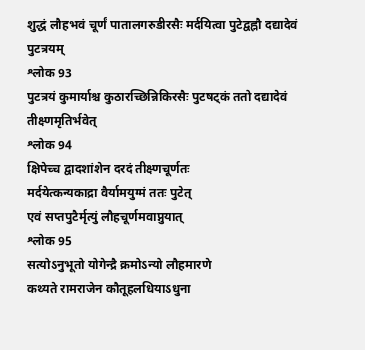शुद्धं लौहभवं चूर्णं पातालगरुडीरसैः मर्दयित्वा पुटेद्वह्नौ दद्यादेवं पुटत्रयम्
श्लोक 93
पुटत्रयं कुमार्याश्च कुठारच्छिन्निकिरसैः पुटषट्कं ततो दद्यादेवं तीक्ष्णमृतिर्भवेत्
श्लोक 94
क्षिपेच्च द्वादशांशेन दरदं तीक्ष्णचूर्णतः
मर्दयेत्कन्यकाद्रा वैर्यामयुग्मं ततः पुटेत्
एवं सप्तपुटैर्मृत्युं लौहचूर्णमवाप्नुयात्
श्लोक 95
सत्योऽनुभूतो योगेन्द्रै क्रमोऽन्यो लौहमारणे
कथ्यते रामराजेन कौतूहलधियाऽधुना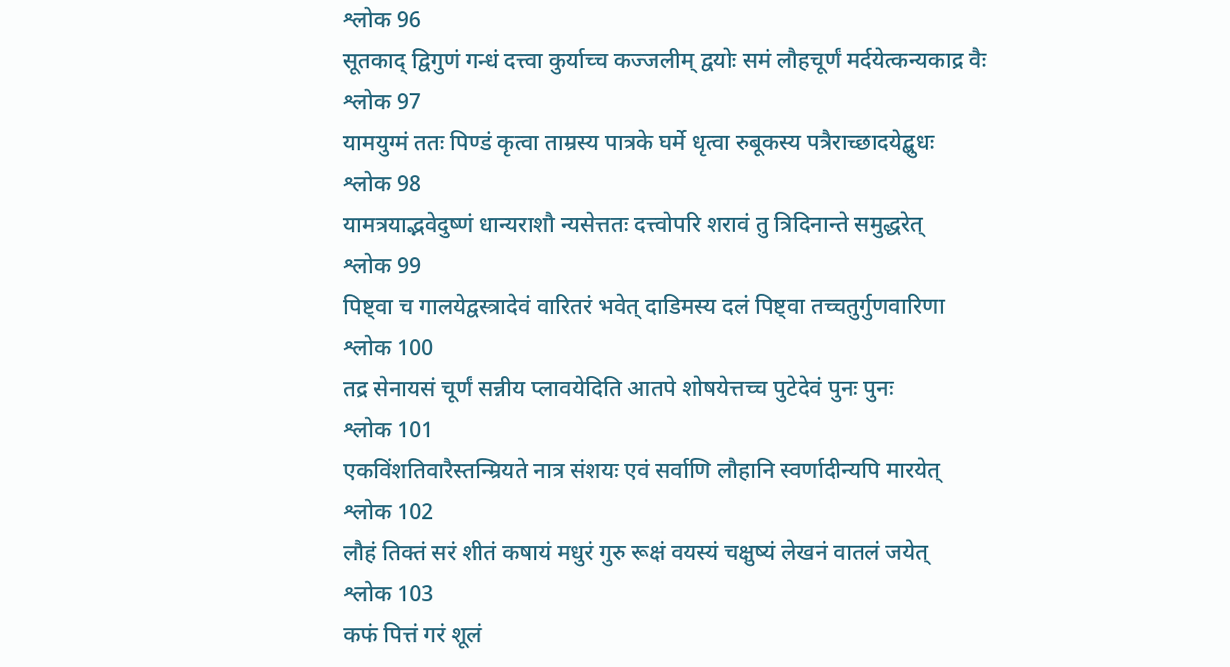श्लोक 96
सूतकाद् द्विगुणं गन्धं दत्त्वा कुर्याच्च कज्जलीम् द्वयोः समं लौहचूर्णं मर्दयेत्कन्यकाद्र वैः
श्लोक 97
यामयुग्मं ततः पिण्डं कृत्वा ताम्रस्य पात्रके घर्मे धृत्वा रुबूकस्य पत्रैराच्छादयेद्बुधः
श्लोक 98
यामत्रयाद्भवेदुष्णं धान्यराशौ न्यसेत्ततः दत्त्वोपरि शरावं तु त्रिदिनान्ते समुद्धरेत्
श्लोक 99
पिष्ट्वा च गालयेद्वस्त्रादेवं वारितरं भवेत् दाडिमस्य दलं पिष्ट्वा तच्चतुर्गुणवारिणा
श्लोक 100
तद्र सेनायसं चूर्णं सन्नीय प्लावयेदिति आतपे शोषयेत्तच्च पुटेदेवं पुनः पुनः
श्लोक 101
एकविंशतिवारैस्तन्म्रियते नात्र संशयः एवं सर्वाणि लौहानि स्वर्णादीन्यपि मारयेत्
श्लोक 102
लौहं तिक्तं सरं शीतं कषायं मधुरं गुरु रूक्षं वयस्यं चक्षुष्यं लेखनं वातलं जयेत्
श्लोक 103
कफं पित्तं गरं शूलं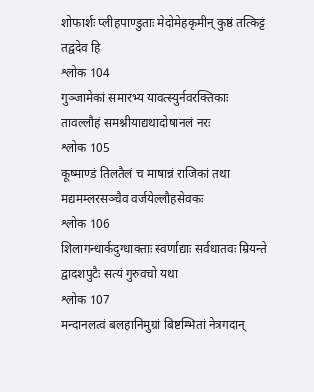शोफार्शः प्लीहपाण्डुताः मेदोमेहकृमीन् कुष्ठं तत्किट्टं तद्वदेव हि
श्लोक 104
गुञ्जामेकां समारभ्य यावत्स्युर्नवरक्तिकाः तावल्लौहं समश्नीयाद्यथादोषानलं नरः
श्लोक 105
कूष्माण्डं तिलतैलं च माषान्नं राजिकां तथा मद्यमम्लरसञ्चैव वर्जयेल्लौहसेवकः
श्लोक 106
शिलागन्धार्कदुग्धाक्ताः स्वर्णाद्याः सर्वधातवः म्रियन्ते द्वादशपुटैः सत्यं गुरुवचो यथा
श्लोक 107
मन्दानलत्वं बलहानिमुग्रां बिष्टम्भितां नेत्रगदान्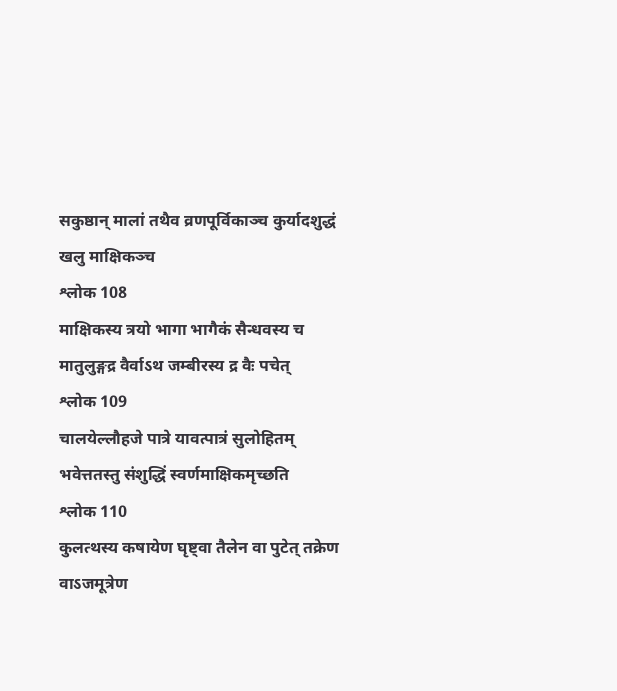सकुष्ठान् मालां तथैव व्रणपूर्विकाञ्च कुर्यादशुद्धं खलु माक्षिकञ्च
श्लोक 108
माक्षिकस्य त्रयो भागा भागैकं सैन्धवस्य च मातुलुङ्गद्र वैर्वाऽथ जम्बीरस्य द्र वैः पचेत्
श्लोक 109
चालयेल्लौहजे पात्रे यावत्पात्रं सुलोहितम् भवेत्ततस्तु संशुद्धिं स्वर्णमाक्षिकमृच्छति
श्लोक 110
कुलत्थस्य कषायेण घृष्ट्वा तैलेन वा पुटेत् तक्रेण वाऽजमूत्रेण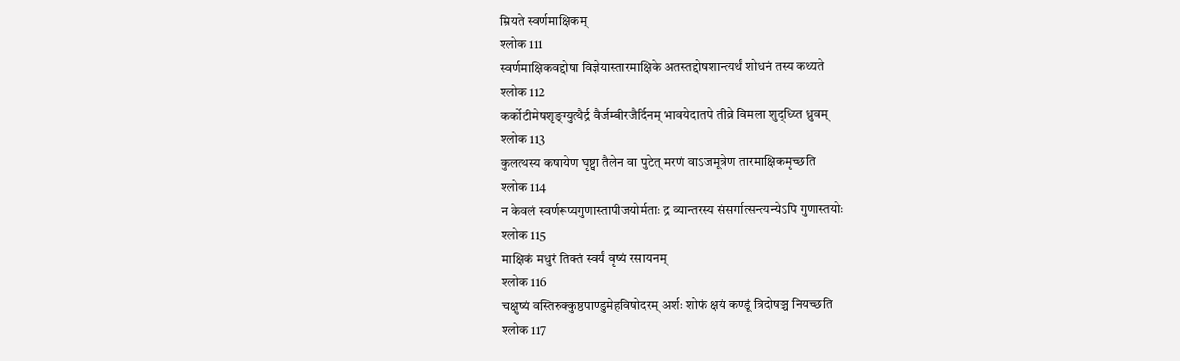म्रियते स्वर्णमाक्षिकम्
श्लोक 111
स्वर्णमाक्षिकवद्दोषा विज्ञेयास्तारमाक्षिके अतस्तद्दोषशान्त्यर्थं शोधनं तस्य कथ्यते
श्लोक 112
कर्कोटीमेषशृङ्ग्युत्थैर्द्र वैर्जम्बीरजैर्दिनम् भावयेदातपे तीव्रे विमला शुद्ध्य्ति ध्रुवम्
श्लोक 113
कुलत्थस्य कषायेण घृष्ट्वा तैलेन वा पुटेत् मरणं वाऽजमूत्रेण तारमाक्षिकमृच्छति
श्लोक 114
न केवलं स्वर्णरूप्यगुणास्तापीजयोर्मताः द्र व्यान्तरस्य संसर्गात्सन्त्यन्येऽपि गुणास्तयोः
श्लोक 115
माक्षिकं मधुरं तिक्तं स्वर्यं वृष्यं रसायनम्
श्लोक 116
चक्षुष्यं वस्तिरुक्कुष्ठपाण्डुमेहविषोदरम् अर्शः शोफं क्षयं कण्डूं त्रिदोषञ्च नियच्छति
श्लोक 117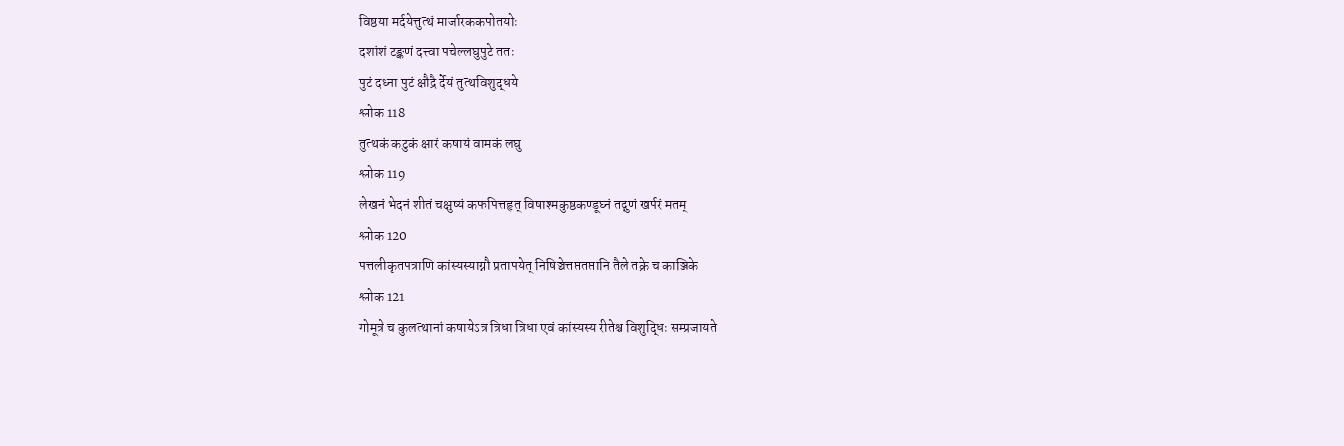विष्ठया मर्दयेत्तुत्थं मार्जारककपोतयोः
दशांशं टङ्कणं दत्त्वा पचेल्लघुपुटे ततः
पुटं दध्ना पुटं क्षौद्रै र्देयं तुत्थविशुद्धये
श्लोक 118
तुत्थकं कटुकं क्षारं कषायं वामकं लघु
श्लोक 119
लेखनं भेदनं शीतं चक्षुष्यं कफपित्तहृत् विषाश्मकुष्ठकण्डूघ्नं तद्गुणं खर्परं मतम्
श्लोक 120
पत्तलीकृतपत्राणि कांस्यस्याग्नौ प्रतापयेत् निषिञ्चेत्तप्ततप्तानि तैले तक्रे च काञ्जिके
श्लोक 121
गोमूत्रे च कुलत्थानां कषायेऽत्र त्रिधा त्रिधा एवं कांस्यस्य रीतेश्च विशुद्धिः सम्प्रजायते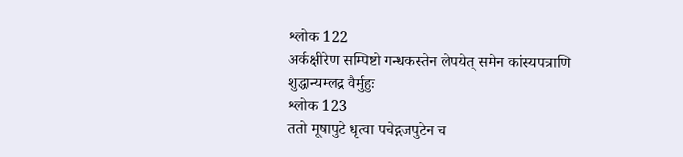श्लोक 122
अर्कक्षीरेण सम्पिष्टो गन्धकस्तेन लेपयेत् समेन कांस्यपत्राणि शुद्धान्यम्लद्र वैर्मुहुः
श्लोक 123
ततो मूषापुटे धृत्वा पचेद्गजपुटेन च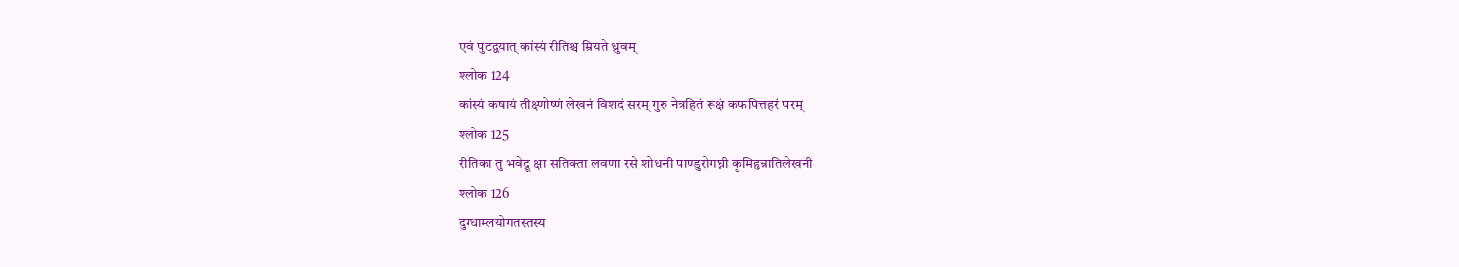एवं पुटद्वयात् कांस्यं रीतिश्च म्रियते ध्रुवम्
श्लोक 124
कांस्यं कषायं तीक्ष्णोष्णं लेखनं विशदं सरम् गुरु नेत्रहितं रूक्षं कफपित्तहरं परम्
श्लोक 125
रीतिका तु भवेद्रू क्षा सतिक्ता लवणा रसे शोधनी पाण्डुरोगघ्नी कृमिहृन्नातिलेखनी
श्लोक 126
दुग्धाम्लयोगतस्तस्य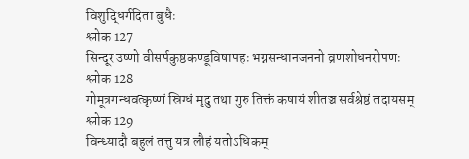विशुद्धिर्गदिता बुधैः
श्लोक 127
सिन्दूर उष्णो वीसर्पकुष्ठकण्डूविषापहः भग्नसन्धानजननो व्रणशोधनरोपणः
श्लोक 128
गोमूत्रगन्धवत्कृष्णं स्रिग्धं मृदु तथा गुरु तिक्तं कषायं शीतञ्च सर्वश्रेष्ठं तदायसम्
श्लोक 129
विन्ध्यादौ बहुलं तत्तु यत्र लौहं यतोऽधिकम्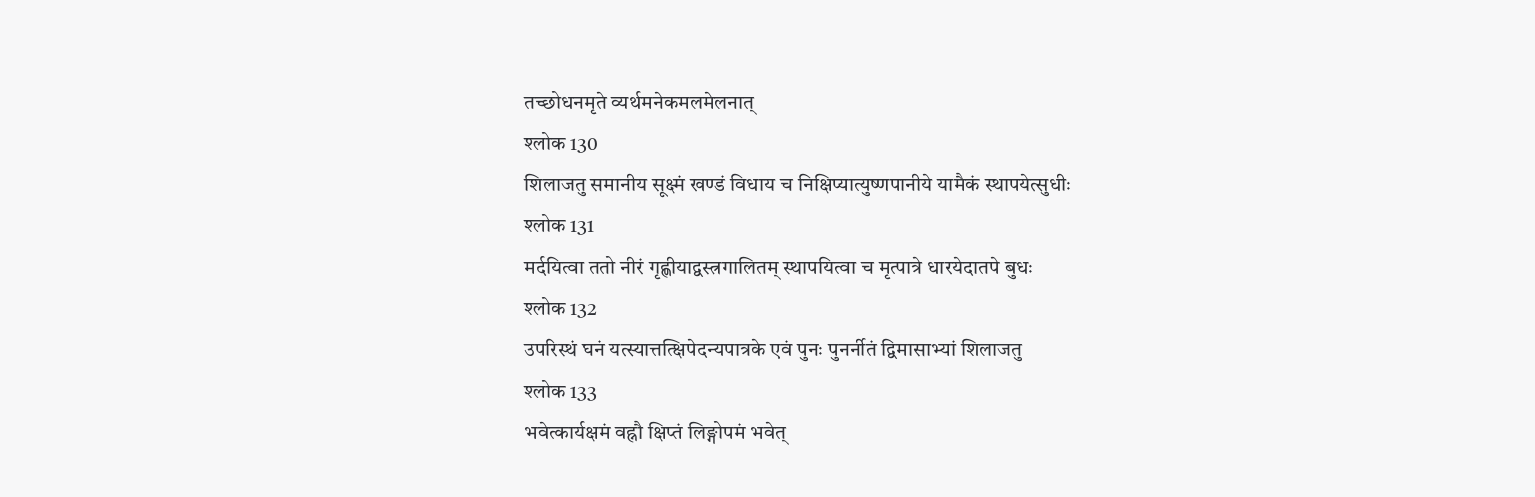तच्छोधनमृते व्यर्थमनेकमलमेलनात्
श्लोक 130
शिलाजतु समानीय सूक्ष्मं खण्डं विधाय च निक्षिप्यात्युष्णपानीये यामैकं स्थापयेत्सुधीः
श्लोक 131
मर्दयित्वा ततो नीरं गृह्णीयाद्वस्त्रगालितम् स्थापयित्वा च मृत्पात्रे धारयेदातपे बुधः
श्लोक 132
उपरिस्थं घनं यत्स्यात्तत्क्षिपेदन्यपात्रके एवं पुनः पुनर्नीतं द्विमासाभ्यां शिलाजतु
श्लोक 133
भवेत्कार्यक्षमं वह्नौ क्षिप्तं लिङ्गोपमं भवेत्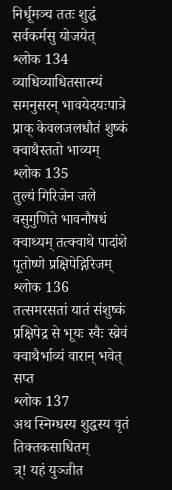निर्धूमञ्च ततः शुद्धं सर्वकर्मसु योजयेत्
श्लोक 134
व्याधिव्याधितसात्म्यं समनुसरन् भावयेदयःपात्रे प्राक् केवलजलधौतं शुष्कं क्वाथैस्ततो भाव्यम्
श्लोक 135
तुल्यं गिरिजेन जले वसुगुणिते भावनौषधं क्वाथ्यम् तत्क्वाथे पादांशे पूतोष्णे प्रक्षिपेद्गिरिजम्
श्लोक 136
तत्समरसतां यातं संशुष्कं प्रक्षिपेद्र से भूयः स्वैः स्व्रेवं क्वाथैर्भाव्यं वारान् भवेत् सप्त
श्लोक 137
अथ स्निग्धस्य शुद्धस्य वृतं तिक्तकसाधितम्
त्र्! यहं युञ्जीत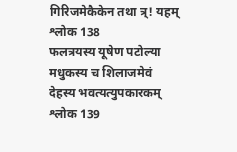गिरिजमेकैकेन तथा त्र्! यहम्
श्लोक 138
फलत्रयस्य यूषेण पटोल्या मधुकस्य च शिलाजमेवं देहस्य भवत्यत्युपकारकम्
श्लोक 139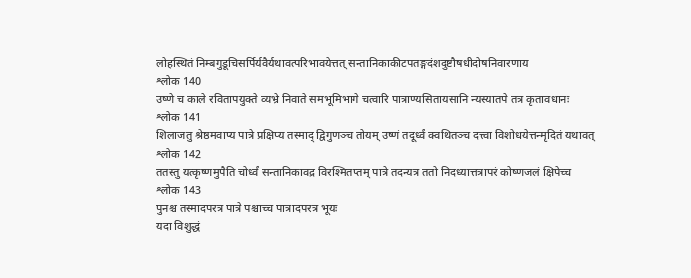लोहस्थितं निम्बगुडूचिसर्पिर्यवैर्यथावत्परिभावयेत्तत् सन्तानिकाकीटपतङ्गदंशदुष्टौषधीदोषनिवारणाय
श्लोक 140
उष्णे च काले रवितापयुक्ते व्यभ्रे निवाते समभूमिभागे चत्वारि पात्राण्यसितायसानि न्यस्यातपे तत्र कृतावधानः
श्लोक 141
शिलाजतु श्रेष्ठमवाप्य पात्रे प्रक्षिप्य तस्माद् द्विगुणञ्च तोयम् उष्णं तदूर्ध्वं क्वथितञ्च दत्त्वा विशोधयेत्तन्मृदितं यथावत्
श्लोक 142
ततस्तु यत्कृष्णमुपैति चोर्ध्वं सन्तानिकावद्र विरश्मितप्तम् पात्रे तदन्यत्र ततो निदध्यात्तत्रापरं कोष्णजलं क्षिपेच्च
श्लोक 143
पुनश्च तस्मादपरत्र पात्रे पश्चाच्च पात्रादपरत्र भूयः
यदा विशुद्धं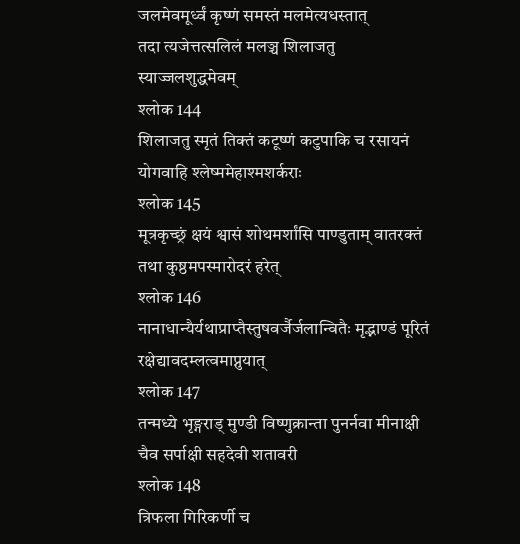जलमेवमूर्ध्वं कृष्णं समस्तं मलमेत्यधस्तात्
तदा त्यजेत्तत्सलिलं मलञ्च शिलाजतु स्याज्जलशुद्धमेवम्
श्लोक 144
शिलाजतु स्मृतं तिक्तं कटूष्णं कटुपाकि च रसायनं योगवाहि श्लेष्ममेहाश्मशर्कराः
श्लोक 145
मूत्रकृच्छ्रं क्षयं श्वासं शोथमर्शांसि पाण्डुताम् वातरक्तं तथा कुष्ठमपस्मारोदरं हरेत्
श्लोक 146
नानाधान्यैर्यथाप्राप्तैस्तुषवर्जैर्जलान्वितैः मृद्भाण्डं पूरितं रक्षेद्यावदम्लत्वमाप्नुयात्
श्लोक 147
तन्मध्ये भृङ्गराड् मुण्डी विष्णुक्रान्ता पुनर्नवा मीनाक्षी चैव सर्पाक्षी सहदेवी शतावरी
श्लोक 148
त्रिफला गिरिकर्णी च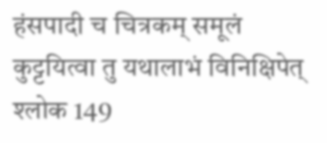हंसपादी च चित्रकम् समूलं कुट्टयित्वा तु यथालाभं विनिक्षिपेत्
श्लोक 149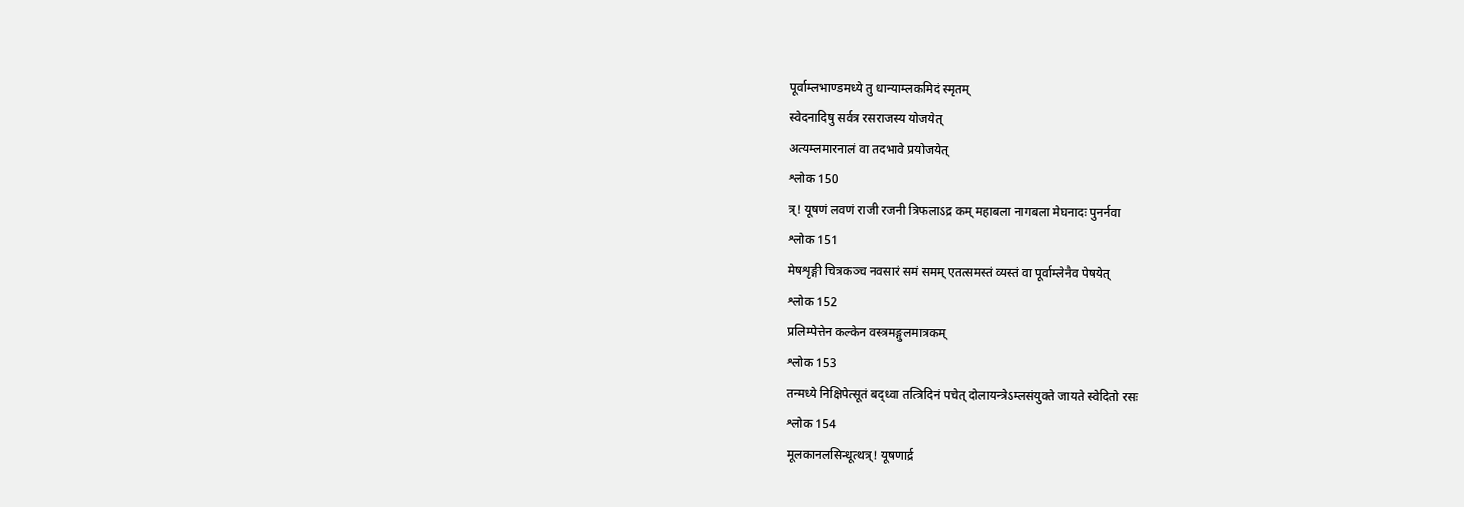पूर्वाम्लभाण्डमध्ये तु धान्याम्लकमिदं स्मृतम्
स्वेदनादिषु सर्वत्र रसराजस्य योजयेत्
अत्यम्लमारनालं वा तदभावे प्रयोजयेत्
श्लोक 150
त्र्! यूषणं लवणं राजी रजनी त्रिफलाऽद्र कम् महाबला नागबला मेघनादः पुनर्नवा
श्लोक 151
मेषशृङ्गी चित्रकञ्च नवसारं समं समम् एतत्समस्तं व्यस्तं वा पूर्वाम्लेनैव पेषयेत्
श्लोक 152
प्रलिम्पेत्तेन कल्केन वस्त्रमङ्गुलमात्रकम्
श्लोक 153
तन्मध्ये निक्षिपेत्सूतं बद्ध्वा तत्त्रिदिनं पचेत् दोलायन्त्रेऽम्लसंयुक्ते जायते स्वेदितो रसः
श्लोक 154
मूलकानलसिन्धूत्थत्र्! यूषणार्द्र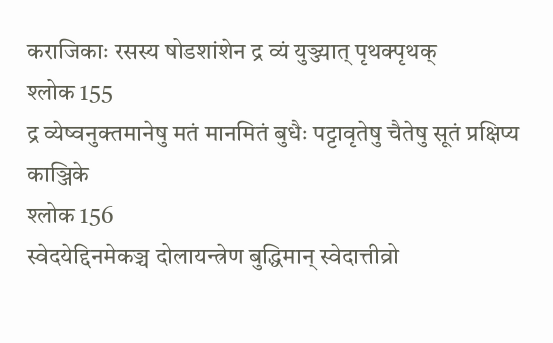कराजिकाः रसस्य षोडशांशेन द्र व्यं युञ्ज्यात् पृथक्पृथक्
श्लोक 155
द्र व्येष्वनुक्तमानेषु मतं मानमितं बुधैः पट्टावृतेषु चैतेषु सूतं प्रक्षिप्य काञ्जिके
श्लोक 156
स्वेदयेद्दिनमेकञ्च दोलायन्त्रेण बुद्धिमान् स्वेदात्तीव्रो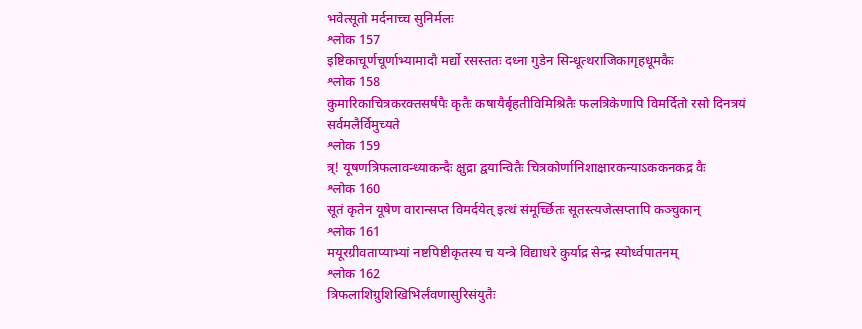भवेत्सूतो मर्दनाच्च सुनिर्मलः
श्लोक 157
इष्टिकाचूर्णचूर्णाभ्यामादौ मर्द्यो रसस्ततः दध्ना गुडेन सिन्धूत्थराजिकागृहधूमकैः
श्लोक 158
कुमारिकाचित्रकरक्तसर्षपैः कृतैः कषायैर्बृहतीविमिश्रितैः फलत्रिकेणापि विमर्दितो रसो दिनत्रयं सर्वमलैर्विमुच्यते
श्लोक 159
त्र्! यूषणत्रिफलावन्ध्याकन्दैः क्षुद्रा द्वयान्वितैः चित्रकोर्णानिशाक्षारकन्याऽककनकद्र वैः
श्लोक 160
सूतं कृतेन यूषेण वारान्सप्त विमर्दयेत् इत्थं संमूर्च्छितः सूतस्त्यजेत्सप्तापि कञ्चुकान्
श्लोक 161
मयूरग्रीवताप्याभ्यां नष्टपिष्टीकृतस्य च यन्त्रे विद्याधरे कुर्याद्र सेन्द्र स्योर्ध्वपातनम्
श्लोक 162
त्रिफलाशिग्रुशिखिभिर्लंवणासुरिसंयुतैः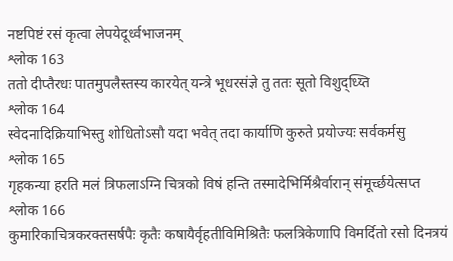नष्टपिष्टं रसं कृत्वा लेपयेदूर्ध्वभाजनम्
श्लोक 163
ततो दीप्तैरधः पातमुपलैस्तस्य कारयेत् यन्त्रे भूधरसंज्ञे तु ततः सूतो विशुद्ध्य्ति
श्लोक 164
स्वेदनादिक्रियाभिस्तु शोधितोऽसौ यदा भवेत् तदा कार्याणि कुरुते प्रयोज्यः सर्वकर्मसु
श्लोक 165
गृहकन्या हरति मलं त्रिफलाऽग्नि चित्रको विषं हन्ति तस्मादेभिर्मिश्रैर्वारान् संमूर्च्छयेत्सप्त
श्लोक 166
कुमारिकाचित्रकरक्तसर्षपैः कृतैः कषायैर्वृहतीविमिश्रितैः फलत्रिकेणापि विमर्दितो रसो दिनत्रयं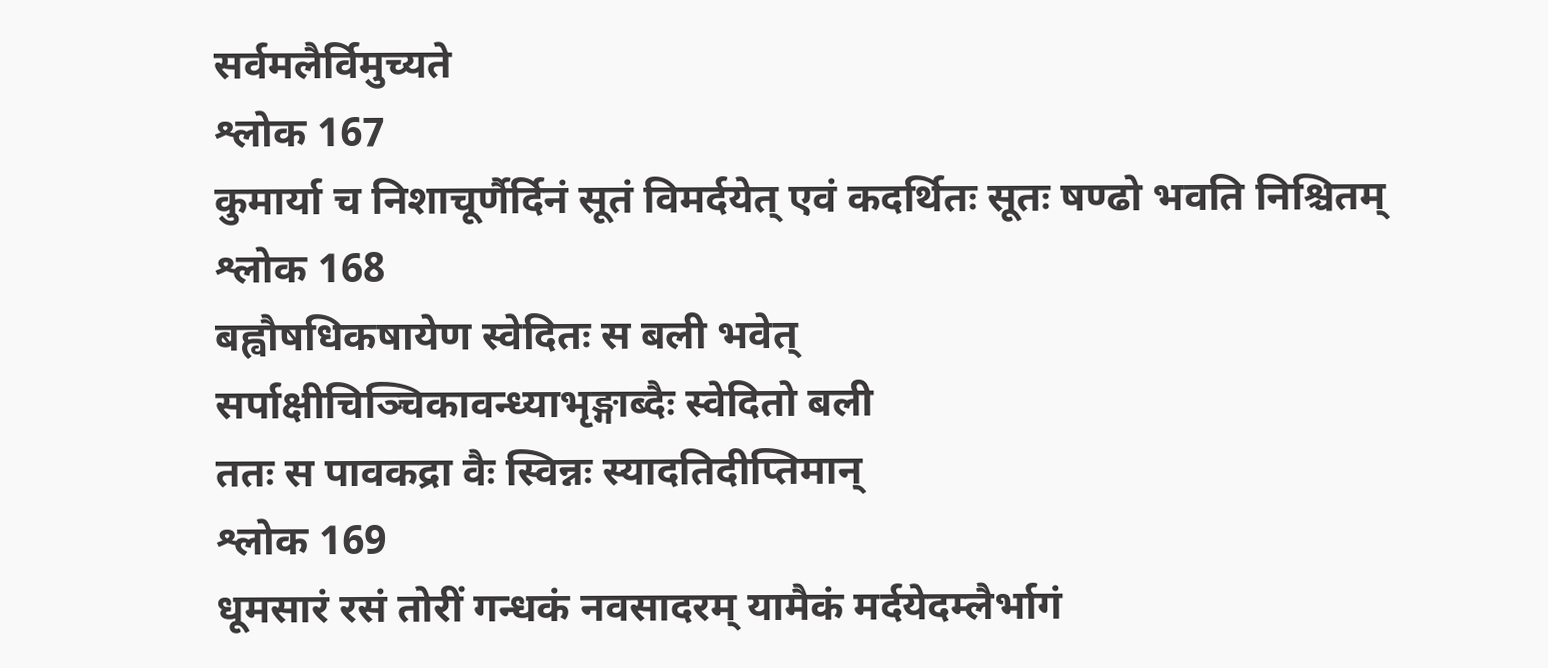सर्वमलैर्विमुच्यते
श्लोक 167
कुमार्या च निशाचूर्णैर्दिनं सूतं विमर्दयेत् एवं कदर्थितः सूतः षण्ढो भवति निश्चितम्
श्लोक 168
बह्वौषधिकषायेण स्वेदितः स बली भवेत्
सर्पाक्षीचिञ्चिकावन्ध्याभृङ्गाब्दैः स्वेदितो बली
ततः स पावकद्रा वैः स्विन्नः स्यादतिदीप्तिमान्
श्लोक 169
धूमसारं रसं तोरीं गन्धकं नवसादरम् यामैकं मर्दयेदम्लैर्भागं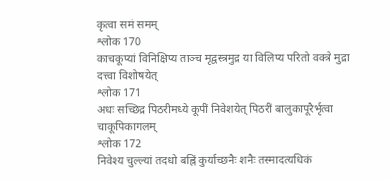कृत्वा समं समम्
श्लोक 170
काचकूप्यां विनिक्षिप्य ताञ्च मृद्वस्त्रमुद्र या विलिप्य परितो वक्त्रे मुद्रा दत्त्वा विशोषयेत्
श्लोक 171
अधः सच्छिद्र पिठरीमध्ये कूपीं निवेशयेत् पिठरीं बालुकापूरैर्भृत्वा चाकूपिकागलम्
श्लोक 172
निवेश्य चुल्ल्यां तदधो बह्निं कुर्याच्छनैः शनैः तस्मादत्यधिकं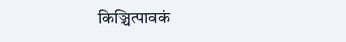किञ्चित्पावकं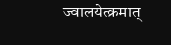ज्वालयेत्क्रमात्